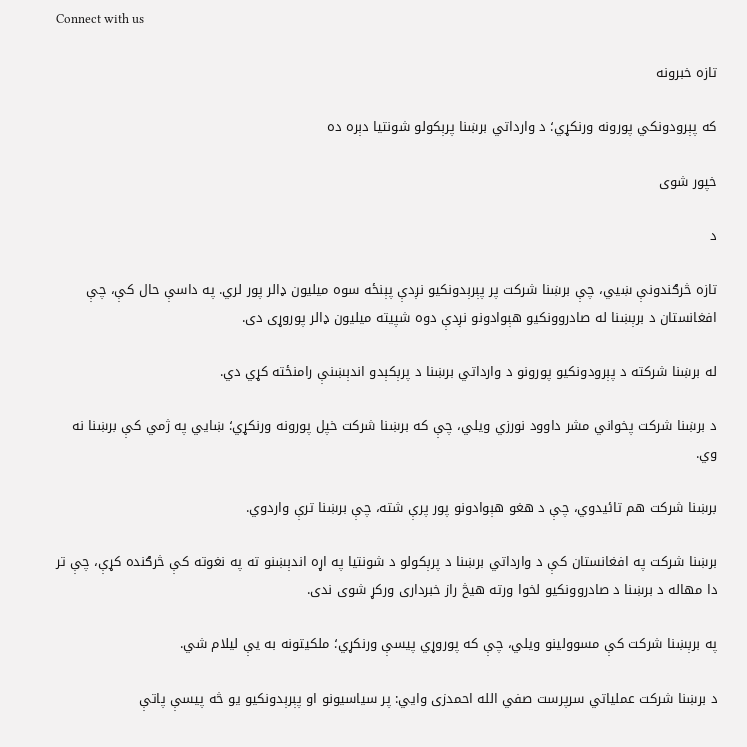Connect with us

تازه خبرونه

که پېرودونکي پورونه ورنکړي؛ د وارداتي برښنا پرېکولو شونتیا دېره ده

خپور شوی

د

تازه څرګندونې ښیي، چې برښنا شرکت پر پېرېدونکیو نږدې پېنځه سوه میلیون ډالر پور لري. په داسې حال کې، چې افغانستان د برېښنا له صادروونکیو هېوادونو نږدې دوه شپیته میلیون ډالر پوروړی دی.

له برښنا شرکته د پېرودونکیو پورونو د وارداتي برښنا د پرېکېدو اندېښنې رامنځته کړي دي.

د برښنا شرکت پخواني مشر داوود نورزي ویلي، چې که برښنا شرکت خپل پورونه ورنکړي؛ ښایي په ژمي کې برښنا نه وي.

برښنا شرکت هم تائیدوي، چې د هغو هېوادونو پور پرې شته، چې برښنا ترې واردوي.

برښنا شرکت په افغانستان کې د وارداتي برښنا د پرېکولو د شونتیا په اړه اندېښنو ته په نغوته کې څرګنده کړې، چې تر دا مهاله د برښنا د صادروونکیو لخوا ورته هیڅ راز خبرداری ورکړ شوی ندی.

په برېښنا شرکت کې مسوولینو ویلي، چې که پوروړي پیسې ورنکړي؛ ملکیتونه به یې لیلام شي.

د برښنا شرکت عملیاتي سرپرست صفي الله احمدزی وایي: پر سیاسیونو او پېرېدونکیو یو څه پیسې پاتې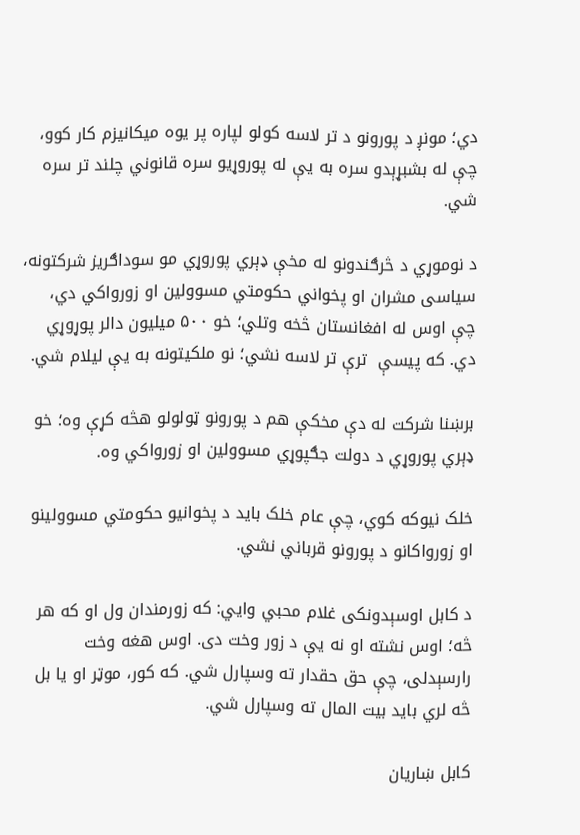دي؛ مونږ د پورونو د تر لاسه کولو لپاره پر یوه میکانیزم کار کوو، چې له بشبړېدو سره به یې له پوروړیو سره قانوني چلند تر سره شي.

د نوموړي د څرګندونو له مخې ډېري پوروړي مو سوداګریز شرکتونه، سیاسی مشران او پخواني حکومتي مسوولین او زورواکي دي، چې اوس له افغانستان څخه وتلي؛ خو ۵۰۰ میلیون دالر پوړوړي دي. که پیسې  ترې تر لاسه نشي؛ نو ملکیتونه به یې لیلام شي.

برښنا شرکت له دې مخکې هم د پورونو ټولولو هڅه کړې وه؛ خو ډېري پوروړي د دولت جګپوړي مسوولین او زورواکي وه.

خلک نیوکه کوي، چې عام خلک باید د پخوانیو حکومتي مسوولینو او زورواکانو د پورونو قرباني نشي.

د کابل اوسېدونکی غلام محبي وایي: که زورمندان ول او که هر څه؛ اوس نشته او نه یې د زور وخت دی. اوس هغه وخت رارسېدلی، چې حق حقدار ته وسپارل شي. که کور، موټر او یا بل څه لري باید بیت المال ته وسپارل شي.

کابل ښاریان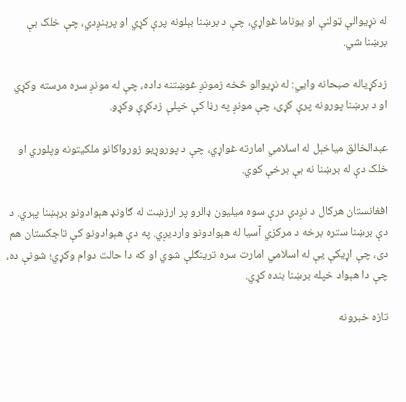له نړیوالې ټولنې او یوناما غواړي، چې د برښنا بېلونه پرې کړي او پرېنږدي، چې خلک بې برښنا شي.

زدکړیاله صبحانه وایي: له نړیوالو څخه زمونږ غوښتنه داده، چې له مونږ سره مرسته وکړي او د برښنا پورونه پرې کړی، چې مونږ په رڼا کې خپلې زدکړې وکړو.

عبدالخالق میاخېل له اسلامي امارته غواړي، چې د پوروړیو زورواکانو ملکیتونه وپلوري او خلک دې له برښنا نه بې برخې کوي.

افغانستان هرکال د نږدې درې سوه میلیون ډالرو پر ارزښت له ګاونډ هېوادونو برېښنا پېري. د دې برښنا ستره برخه د مرکزي آسیا له هېوادونو واردیږي. په دې هېوادونو کې تاجکستان هم دی، چې اړیکې یې له اسلامي امارت سره ترینګلې شوي او که دا حالت دوام وکړي؛ شونې ده، چې دا هېواد خپله برښنا بنده کړي.

تازه خبرونه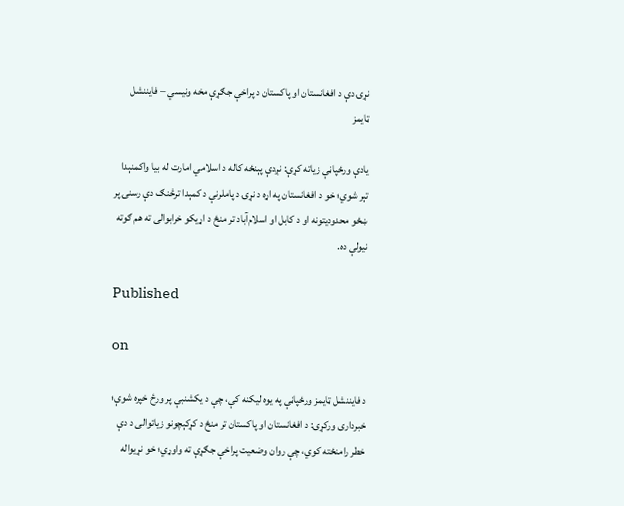نړۍ دې د افغانستان او پاکستان د پراخې جګړې مخه ونیسي – فایننشل ټایمز

یادې ورځپاڼې زیاته کړې: نږدې پېنځه کاله د اسلامي امارت له بیا واکمنېدا تېر شوي؛ خو د افغانستان په اړه د نړۍ د پاملرنې د کمېدا ترڅنګ دې رسنۍ پر ښځو محدودیتونه او د کابل او اسلام‌آباد تر منځ د اړیکو خرابوالی ته هم ګوته نیولې ده.

Published

on

د فایننشل ټایمز ورځپاڼې په یوه لیکنه کې، چې د یکشنبې پر ورځ خپره شوې؛ خبرداری ورکړی: د افغانستان او پاکستان تر منځ د کړکېچونو زیاتوالی د دې خطر رامنځته کوي، چې روان وضعیت پراخې جګړې ته واوړي؛ خو نړیواله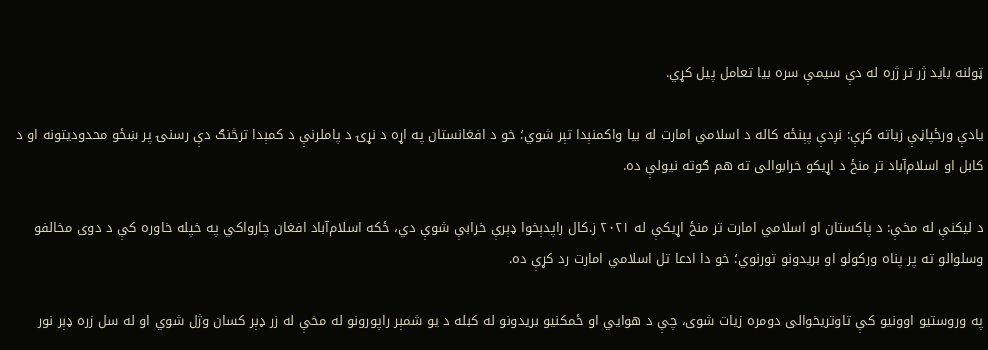ټولنه باید ژر تر ژره له دې سیمې سره بیا تعامل پیل کړي.

یادې ورځپاڼې زیاته کړې: نږدې پېنځه کاله د اسلامي امارت له بیا واکمنېدا تېر شوي؛ خو د افغانستان په اړه د نړۍ د پاملرنې د کمېدا ترڅنګ دې رسنۍ پر ښځو محدودیتونه او د کابل او اسلام‌آباد تر منځ د اړیکو خرابوالی ته هم ګوته نیولې ده.

د لیکنې له مخې: د پاکستان او اسلامي امارت تر منځ اړیکې له ۲۰۲۱ ز.کال راپدېخوا ډېرې خرابې شوې دي، ځکه اسلام‌آباد افغان چارواکي په خپله خاوره کې د دوی مخالفو وسلوالو ته پر پناه ورکولو او بریدونو تورنوي؛ خو دا ادعا تل اسلامي امارت رد کړې ده.

په وروستیو اوونیو کې تاوتریخوالی دومره زیات شوی، چې د هوايي او ځمکنیو بریدونو له کبله د یو شمېر راپورونو له مخې له زر ډېر کسان وژل شوي او له سل زره ډېر نور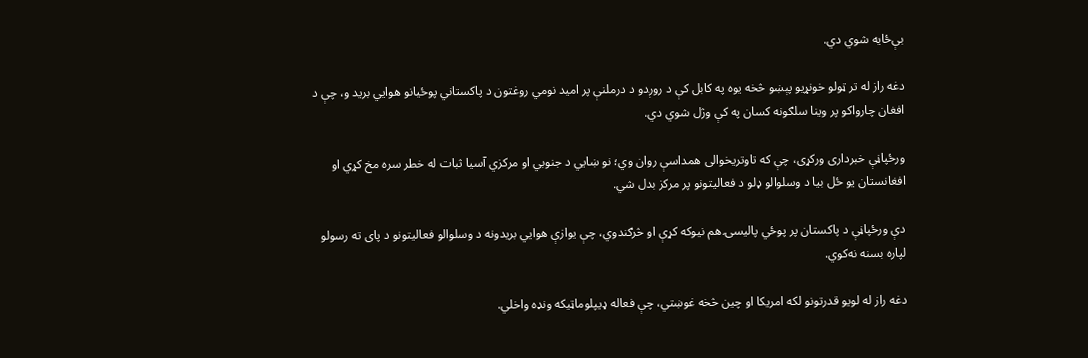بې‌ځایه شوي دي.

دغه راز له تر ټولو خونړیو پېښو څخه یوه په کابل کې د روږدو د درملنې پر امید نومي روغتون د پاکستاني پوځیانو هوايي برید و، چې د افغان چارواکو پر وینا سلګونه کسان په کې وژل شوي دي.

ورځپاڼې خبرداری ورکړی، چې که تاوتریخوالی همداسې روان وي؛ نو ښايي د جنوبي او مرکزي آسیا ثبات له خطر سره مخ کړي او افغانستان یو ځل بیا د وسلوالو ډلو د فعالیتونو پر مرکز بدل شي.

دې ورځپاڼې د پاکستان پر پوځي پالیسۍ هم نیوکه کړې او څرګندوي، چې یوازې هوايي بریدونه د وسلوالو فعالیتونو د پای ته رسولو لپاره بسنه نه‌کوي.

دغه راز له لویو قدرتونو لکه امریکا او چین څخه غوښتي، چې فعاله ډیپلوماټیکه ونډه واخلي.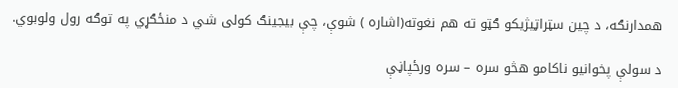همدارنګه، د چین سټراټیژیکو ګټو ته هم نغوته(اشاره ) شوې، چې بیجینګ کولی شي د منځګړي په توګه رول ولوبوي.

د سولې پخوانیو ناکامو هڅو سره – سره ورځپاڼې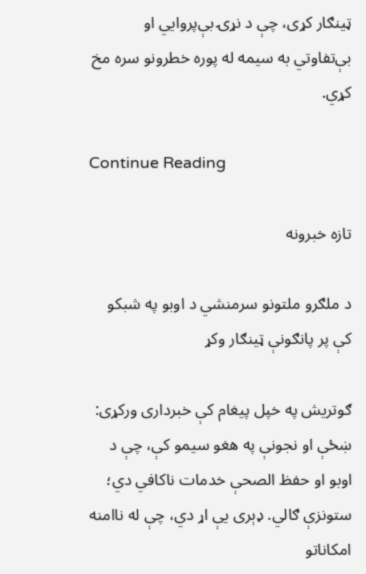ټینګار کړی، چې د نړۍ بې‌پروايي او بې‌تفاوتي به سیمه له پوره خطرونو سره مخ کړي.

Continue Reading

تازه خبرونه

د ملګرو ملتونو سرمنشي د اوبو په شبکو کې پر پانګونې ټینګار وکړ

ګوتریش په خپل پیغام کې خبرداری ورکړی: ښځې او نجونې په هغو سیمو کې، چې د اوبو او حفظ الصحې خدمات ناکافي دي؛ ستونزې ګالي. ډېری یې اړ دي، چې له ناامنه امکاناتو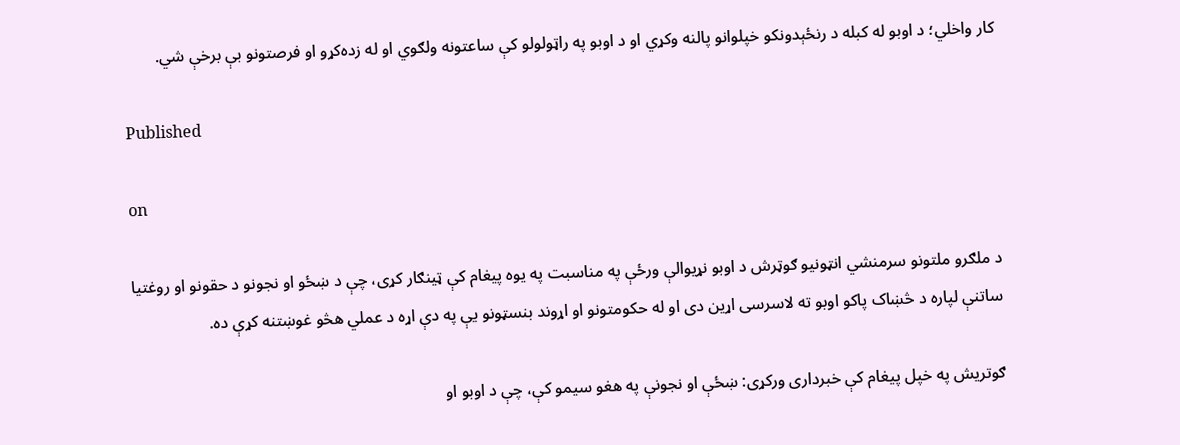کار واخلي؛ د اوبو له کبله د رنځېدونکو خپلوانو پالنه وکړي او د اوبو په راټولولو کې ساعتونه ولګوي او له زده‌کړو او فرصتونو بې برخې شي.

Published

on

د ملګرو ملتونو سرمنشي انټونیو ګوټرش د اوبو نړیوالې ورځې په مناسبت په یوه پیغام کې ټینګار کړی، چې د ښځو او نجونو د حقونو او روغتیا ساتنې لپاره د څښاک پاکو اوبو ته لاسرسی اړین دی او له حکومتونو او اړوند بنسټونو یې په دې اړه د عملي هڅو غوښتنه کړې ده.

ګوتریش په خپل پیغام کې خبرداری ورکړی: ښځې او نجونې په هغو سیمو کې، چې د اوبو او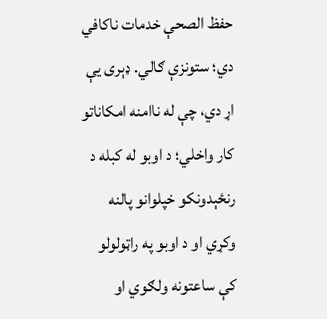حفظ الصحې خدمات ناکافي دي؛ ستونزې ګالي. ډېری یې اړ دي، چې له ناامنه امکاناتو کار واخلي؛ د اوبو له کبله د رنځېدونکو خپلوانو پالنه وکړي او د اوبو په راټولولو کې ساعتونه ولګوي او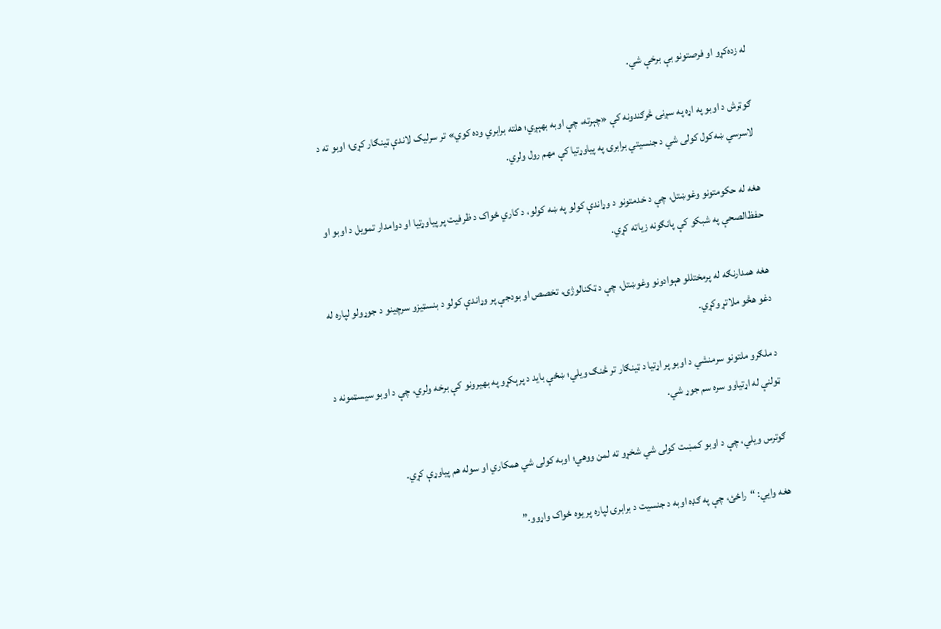له زده‌کړو او فرصتونو بې برخې شي.

ګوټرش د اوبو په اړه په سږنۍ څرګندونه کې «چېرته، چې اوبه بهېږي؛ هلته برابري وده کوي» تر سرلیک لاندې ټینګار کړی؛ اوبو ته د لاسرسي ښه‌کول کولی شي د جنسیتي برابرۍ په پیاوړتیا کې مهم رول ولري.

هغه له حکومتونو وغوښتل، چې د خدمتونو د وړاندې کولو په ښه کولو، د کاري ځواک د ظرفیت پر پیاوړتیا او دوامدار تمویل د اوبو او حفظ‌الصحې په شبکو کې پانګونه زیاته کړي.

هغه همدارنګه له پرمختللو هېوادونو وغوښتل، چې د ټکنالوژۍ، تخصص او بودجې پر وړاندې کولو د بنسټیزو سرچینو د جوړولو لپاره له دغو هڅو ملاتړ وکړي.

د ملګرو ملتونو سرمنشي د اوبو پر اړتیا د ټینګار تر څنګ ویلي؛ ښځې باید د پرېکړو په بهیرونو کې برخه ولري، چې د اوبو سیسټمونه د ټولنې له اړتیاوو سره سم جوړ شي.

ګوترس ویلي، چې د اوبو کمښت کولی شي شخړو ته لمن ووهي؛ اوبه کولی شي همکاري او سوله هم پیاوړې کړي.

هغه وایي: “راځئ، چې په ګډه اوبه د جنسیت د برابرۍ لپاره پر یوه ځواک واړوو.”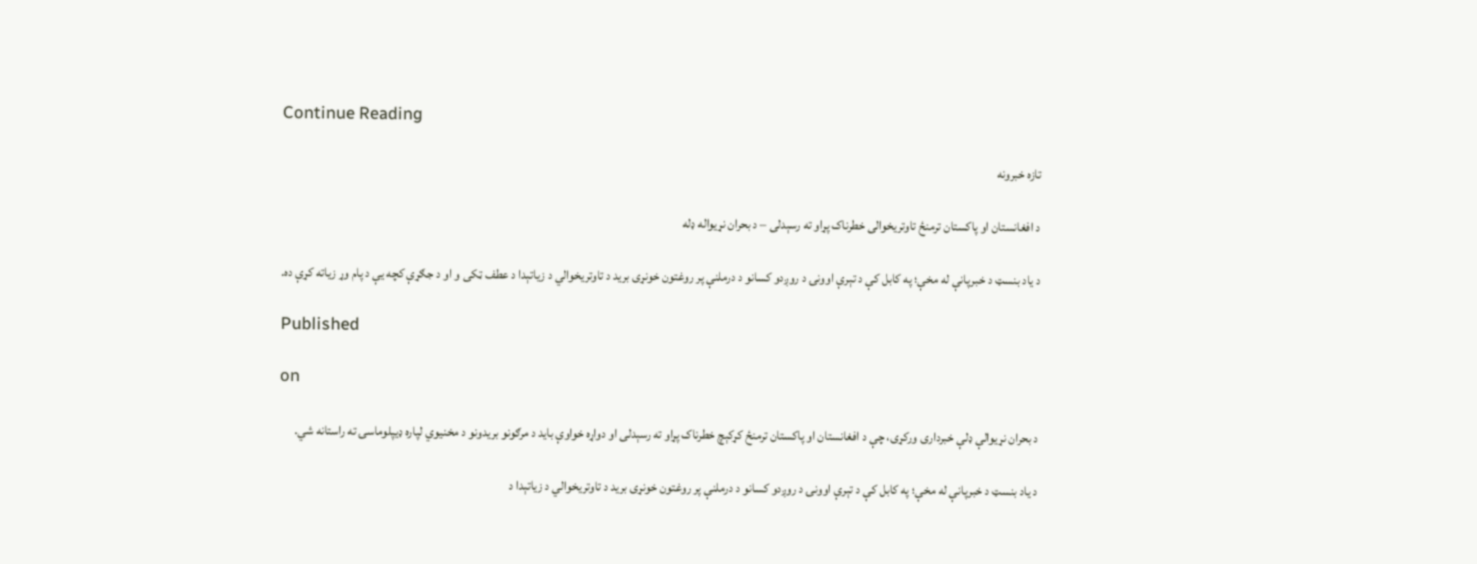Continue Reading

تازه خبرونه

د افغانستان او پاکستان ترمنځ تاوتریخوالی خطرناک پړاو ته رسېدلی – د بحران نړیواله ډله

د یاد بنسټ د خبرپانې له مخې؛ په کابل کې د تېرې اوونۍ د روږدو کسانو د درملنې پر روغتون خونړی برید د تاوتریخوالي د زیاتېدا د عطف ټکی و او د جګړې کچه یې د پام وړ زیاته کړې ده.

Published

on

د بحران نړیوالې ډلې خبرداری ورکړی، چې د افغانستان او پاکستان ترمنځ کړکېچ خطرناک پړاو ته رسېدلی او دواړه خواوې باید د مرګونو بریدونو د مخنیوي لپاره ډیپلوماسۍ ته راستانه شي.

د یاد بنسټ د خبرپانې له مخې؛ په کابل کې د تېرې اوونۍ د روږدو کسانو د درملنې پر روغتون خونړی برید د تاوتریخوالي د زیاتېدا د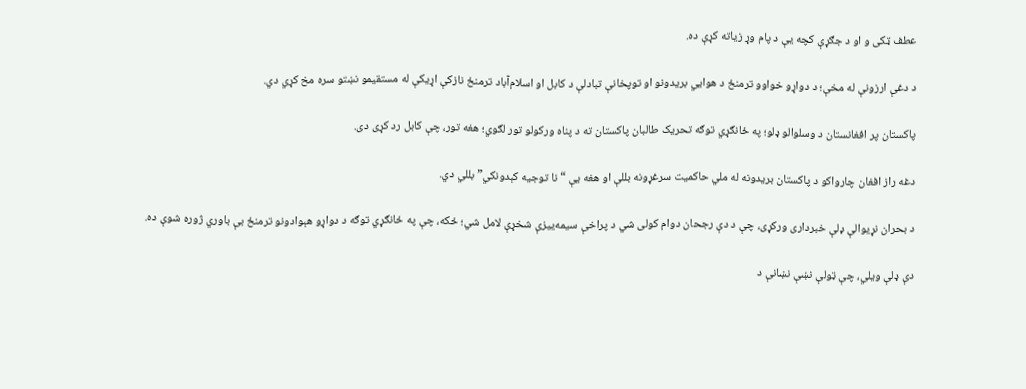عطف ټکی و او د جګړې کچه یې د پام وړ زیاته کړې ده.

د دغې ارزونې له مخې؛ د دواړو خواوو ترمنځ د هوایي بریدونو او توپخانې تبادلې د کابل او اسلام‌آباد ترمنځ نازکې اړیکې له مستقیمو نښتو سره مخ کړي دي.

پاکستان پر افغانستان د وسلوالو ډلو؛ په ځانګړي توګه تحریک طالبان پاکستان ته د پناه ورکولو تور لګوي؛ هغه تور، چې کابل رد کړی دی.

دغه راز افغان چارواکو د پاکستان بریدونه له ملي حاکمیت سرغړونه بللې او هغه یې “نا توجیه کېدونکي” بللي دي.

د بحران نړیوالې ډلې خبرداری ورکړی، چې د دې رجحان دوام کولی شي د پراخې سیمه‌ییزې شخړې لامل شي؛ ځکه، چې په ځانګړي توګه د دواړو هېوادونو ترمنځ بې باوري ژوره شوې ده.

دې ډلې ویلي، چې ټولې نښې نښانې د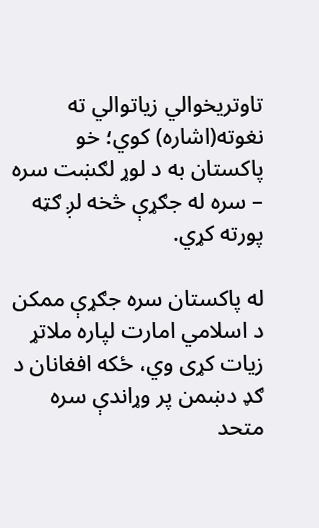تاوتریخوالي زیاتوالي ته نغوته(اشاره) کوي؛ خو پاکستان به د لوړ لګښت سره – سره له جګړې څخه لږ ګټه پورته کړي.

له پاکستان سره جګړې ممکن د اسلامي امارت لپاره ملاتړ زیات کړی وي، ځکه افغانان د ګډ دښمن پر وړاندې سره متحد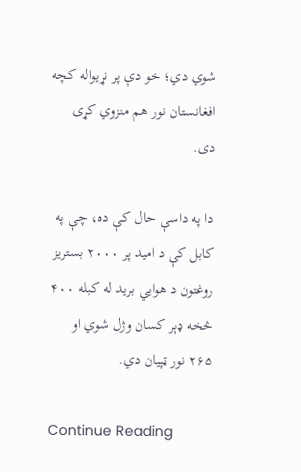شوي دي؛ خو دې پر نړیواله کچه افغانستان نور هم منزوي کړی دی.

دا په داسې حال کې ده، چې په کابل کې د امید پر ۲۰۰۰ بستریز روغتون د هوايي برید له کبله ۴۰۰ څخه ډېر کسان وژل شوي او ۲۶۵ نور ټپیان دي.

Continue Reading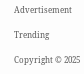Advertisement

Trending

Copyright © 2025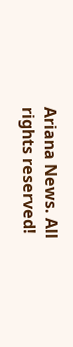Ariana News. All rights reserved!